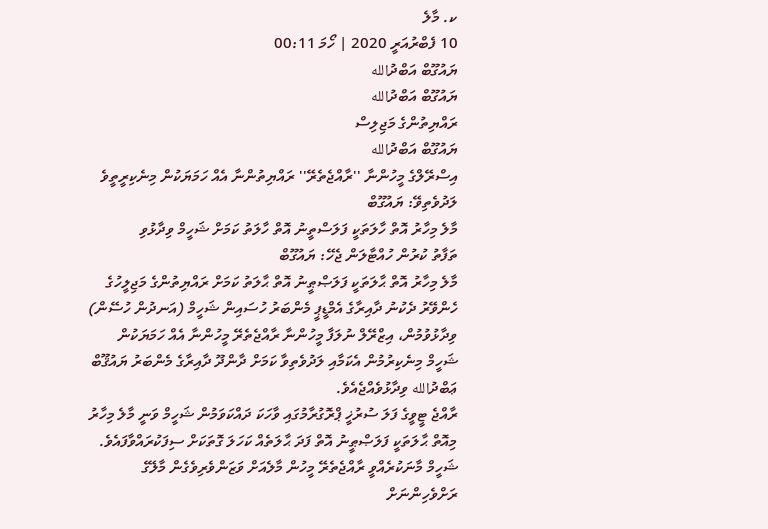ކ. މާލެ
10 ފެބްރުއަރީ 2020 | ހޯމަ 00:11
ޔައުގޫބް އަބްދުالله
ޔައުގޫބް އަބްދުالله
ރައްޔިތުންގެ މަޖިލިސް
ޔައުގޫބް އަބްދުالله
އިސްރޭލްގެ މީހުންނާ ''ރާއްޖެތެރޭ'' ރައްޔިތުންނާ އެއް ހަމަޔަކުން މިނެކިރީތީވެ ލަދުވެތިވޭ: ޔައުގޫބް
މާލެ މިހާރު އޮތް ހާލަތަކީ ފަލަސްތީނު އޮތް ހާލަތު ކަމަށް ޝަހީމް ވިދާޅުވި
ތަފާތު ކުރުން ހުއްޓާލަން ޖެހޭ: ޔައުގޫބް
މާލެ މިހާރު އޮތް ޙާލަތަކީ ފަލަޞްޠީނު އޮތް ޙާލަތު ކަމަށް ރައްޔިތުންގެ މަޖިލީހުގެ ހެންވޭރު ދެކުނު ދާއިރާގެ އެމްޑީޕީ މެންބަރު ހުސައިން ޝަހީމް (އަނދުން ހުސޭން) ވިދާޅުވުމުން، އިޒްރޭލް ނުލަފާ މީހުންނާ ރާއްޖެތެރޭ މީހުންނާ އެއް ހަމަޔަކުން ޝަހީމް މިނެކިރުމުން އެކަމާއި ލަދުވެތިވާ ކަމަށް ދާންދޫ ދާއިރާގެ މެންބަރު ޔައުޤޫބް ޢަބްދުالله ވިދާޅުވެއްޖެއެވެ.
ރާއްޖެ ޓީވީގެ ފަލަ ސުރުޚީ ޕްރޮގުރާމުގައި ވާހަކަ ދައްކަވަމުން ޝަހީމް ވަނީ މާލެ މިހާރު މިއޮތް ޙާލަތަކީ ފަލަޞްޠީނު އޮތް ފަދަ ޙާލަތެއް ކަހަލަ ގޮތަކަށް ސިފަކުރައްވާފައެވެ. ޝަހީމް މާނަކުރެއްވީ ރާއްޖެތެރޭ މީހުން މާލެއަށް ވަޒަންވެރިވެގެން މާލޭގެ ރަށްވެހިންނަށް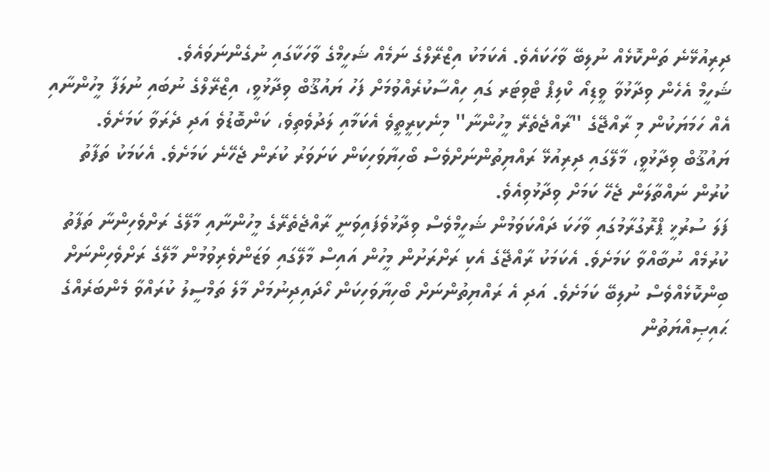ދިރިއުޅޭނެ ތަންކޮޅެއް ނުލިބޭ ވާހަކައެވެ. އެކަމަކު އިޒްރޭލްގެ ނަމެއް ޝަހީމްގެ ވާހަކާގައި ނުގެންނަވައެވެ.
ޝަހީމް އެހެން ވިދާޅުވާ ވީޑިއޯ ކްލިޕް ޓްވިޓަރ ގައި ހިއްސާކުރެއްވުމަށް ފަހު ޔައުޤޫބް ވިދާޅުވީ، އިޒްރޭލްގެ ނުބައި ނުލަފާ މީހުންނާއި އެއް ހަމަޔަކުން މި ރާއްޖޭގެ ''ރާއްޖެތެރޭ މީހުންނާ'' މިނެކިރީތީވެ އެކަމާއި ލަދުވެތިވެ، ކަންބޮޑުވެ އަދި ދެރަވާ ކަމަށެވެ.
ޔައުޤޫބް ވިދާޅުވީ، މާލޭގައި ދިރިއުޅޭ ރައްޔިތުންނަށްވެސް ބޯހިޔާވަހިކަން ކަށަވަރު ކުރަން ޖެހޭނެ ކަމަށެވެ. އެކަމަކު ތަފާތު ކުރުން ނައްތާލަން ޖެހޭ ކަމަށް ވިދާޅުވިއެވެ.
ފަލަ ސުރުޚީ ޕްރޮގުރާމުގައި ވާހަކަ ދައްކަވަމުން ޝަހީމްވެސް ވިދާޅުވެފައިވަނީ ރާއްޖެތެރޭގެ މީހުންނާއި މާލޭގެ ރަށްވެހިންނާ ތަފާތު ކުރުމެއް ނުބާއްވާ ކަމަށެވެ. އެކަމަކު ރާއްޖޭގެ އެކި ރަށްރަށުން މީހުން އައިސް މާލޭގައި ވަޒަންވެރިވުމުން މާލޭގެ ރަށްވެހިންނަށް ބިންކޮޅެއްވެސް ނުލިބޭ ކަމަށެވެ. އަދި އެ ރައްޔިތުންނަށް ބޯހިޔާވަހިކަން ހޯދައިދިނުމަށް މާލެ ތަމްސީލު ކުރައްވާ މެންބަރެއްގެ ޙައިޞިއްޔަތުން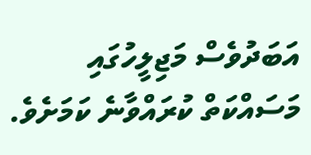އަބަދުވެސް މަޖިލީހުގައި މަސައްކަތް ކުރައްވާނެ ކަމަށެވެ.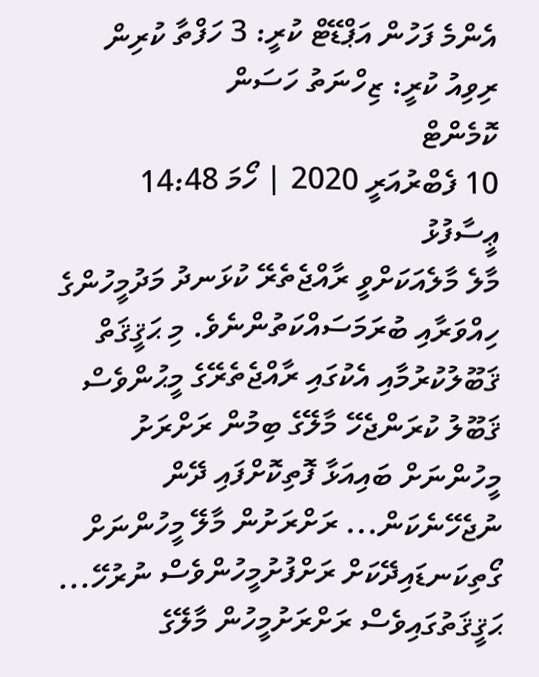އެންމެ ފަހުން އަޕްޑޭޓް ކުރީ: 3 ހަފްތާ ކުރިން
ރިވިއު ކުރީ: ޒިހްނަތު ހަސަން
ކޮމެންޓް
10 ފެބްރުއަރީ 2020 | ހޯމަ 14:48
ޢީސާފުޅު
މާލެ މާލެއަކަށްވީ ރާއްޖެތެރޭ ކުޅަނދު މަދުމީހުންގެ ހިއްވަރާއި ބުރަމަސައްކަތުންނެވެ. މި ޙަޤީޤަތް ޤަބޫލުކުރުމާއި އެކުގައި ރާއްޖެތެރޭގެ މީޙުންވެސް ޤަބޫލު ކުރަންޖެހޭ މާލޭގެ ބިމުން ރަށްރަށު މީހުންނަށް ބައިއަޅާ ފޮތިކޮށްފައި ދޭން ނުޖެހޭނެކަން... ރަށްރަށުން މާލޭ މީހުންނަށް ގޯތިކަނޑައިދޭކަށް ރަށްފުށުމީހުންވެސް ނުރުހޭ... ޙަޤީޤަތުގައިވެސް ރަށްރަށުމީހުން މާލޭގެ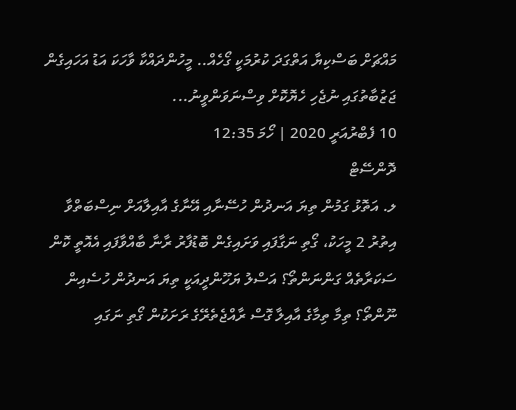މައްޗަށް ބަސްކިޔާ އަތްގަދަ ކުރުމަކީ ގޯހެއް.. މީހުންދައްކާ ވާހަކަ އަޑު އަހައިގެން ޖަޒުބާތުގައި ނުޖެހި ހެޔޮކޮށް ވިސްނަވަންވީނު...
10 ފެބްރުއަރީ 2020 | ހޯމަ 12:35
ދޮންސޭޓް
ލ. އަތޮޅު ގަމުން ތިޔަ އަނދުން ހުސޭނާއި އޭނާގެ އާއިލާއަށް ނިސްބަތްވާ އިތުރު 2 މީހަކު، ގޯތި ނަގާފައި ވަށައިގެން ބޮޑުފާރު ރާނާ ބާއްވާފައި އެއޮތީ ކޮން ސަކަރާތެއް ގަންނަންތޯ؟ އަސްލު ޔަހޫންދީއަކީ ތިޔަ އަނދުން ހުސެއިން ނޫންތޯ؟ ތިމާ ތިމާގެ އާއިލާ ގޮސް ރާއްޖެތެރޭގެ ރަށަކުން ގޯތި ނަގައި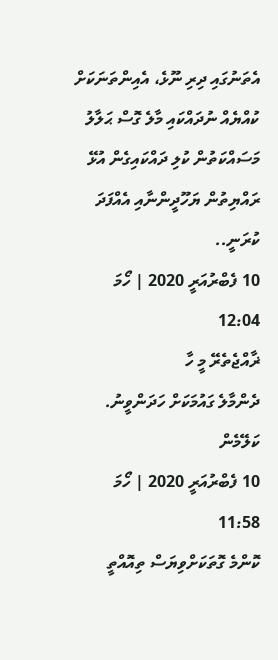އެތަނުގައި ދިރި ނޫޅެ، އެއިންތަނަކަށް ކުއްޔެއް ނުދައްކައި މާލެ ގޮސް ޙަލާލު މަސައްކަތުން ކުލި ދައްކައިގެން އުޅޭ ރައްޔިތުން ޔަހޫދީންނާއި އެއްފަދަ ކުރަނީ..
10 ފެބްރުއަރީ 2020 | ހޯމަ 12:04
ޜާއްޖެތެރޭ މީ ހާ
ދެންމާލެ ގައުމަކަށް ހަދަންވީނު. ކަލޭމެން
10 ފެބްރުއަރީ 2020 | ހޯމަ 11:58
ކޮންމެ ގޮތަކަށްވިޔަސް ތިއޮއްތީ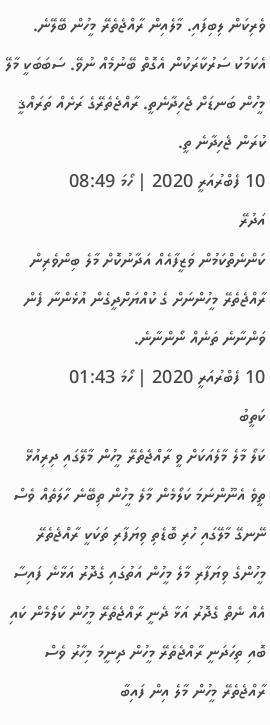ވެރިކަން ލިބިފައި. މާލެއިން ރާއްޖެތެރޭ މީހުން ބޭލޭނެ. އެކަމަކު ސަރުކާރަކުން އެގޮތް ބޭނުމެއް ނުވޭ. ސަބަބަކީ މާލޭ މީހުން ބަނޑަށް ޖެހިދާނެތީ. ރާއްޖެތެރޭގެ ރަށެއް ތަރައްޤީ ކުރަން ޖެހިދާނެ ތީ.
10 ފެބްރުއަރީ 2020 | ހޯމަ 08:49
އަދުރޭ
ކަންނެތްކަމުން ވަޒީފާއެއް އަދާނުކޮށް މާލެ ބިންވެރިން ރާއްޖެތެރޭ މީހުންނަށް ގެ ކުއްޔަށްދީގެން އުޅެންނާ ފެން ވަންނާނެ ތަނެއް ނޯންނާނެ.
10 ފެބްރުއަރީ 2020 | ހޯމަ 01:43
ކަތީބު
ކަލޯ މާލެ މާލެއަކަށް ވީ ރާއްޖެތެރޭ މީހުން މާލޭގައި ދިރިއުޅޭ ތީވެ އެނޫންނަމަ ކަލޯމެން މާލެ މީހުން ތިބޭނެ ހާލަތެއް ވެސް ނޭނގޭ މާލޭގައި ހުރި ބޮޑެތި ވިޔަފާރި ތަކަކީ ރާއްޖެތެރޭ މީހުންގެ ވިޔަފާރި މާލެ މީހުން އަތުގައި ގެދޮރު އަޅާނެ ފައިސާ އެއް ނެތް ގެދޮރު އަޅާ ދެނީ ރާއްޖެތެރޭ މީހުން ކަލޯމެން ކައި ބޮއި ތިހަދަނީ ރާއްޖެތެރޭ މީހުން ދިނީމަ މިހާރު ވެސް ރާއްޖެތެރޭ މީހުން މާލެ އިން ފައިބާ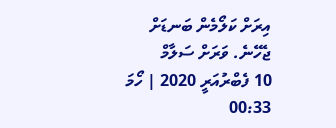އިރަށް ކަލޯމެން ބަނޑަށް ޖެހޭނެ. ވަރަށް ސަލާމް
10 ފެބްރުއަރީ 2020 | ހޯމަ 00:33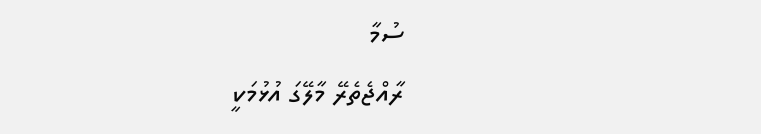ސުމާ
ރާއްޖެތެރޭ މާލޭގަ އުޅުމަކީ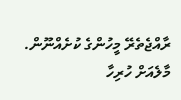ރާއްޖެތެރޭ މީހުންގެ ކުށެއްނޫން. މާލެއަށް ހުރިހާ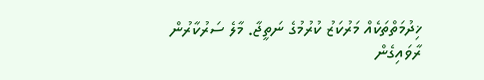ޚިދުމަތްތަކެއް މަރުކަޒު ކުރުމުގެ ނަތީޖާ. މާލެ ސަރުކާރުން ރާވައިގެން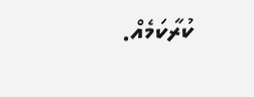ކުރާކަމެއް.